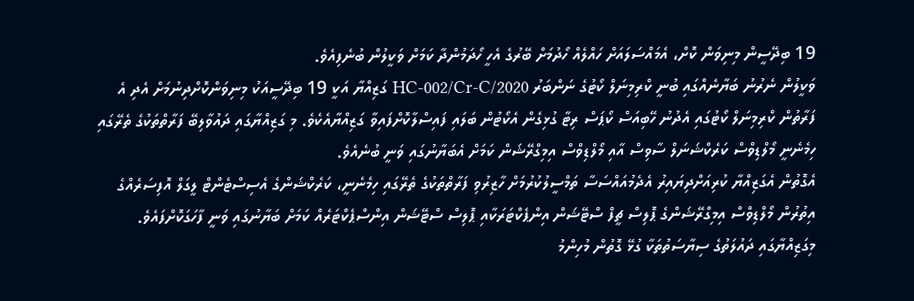19 ބިދޭސީން މިނިވަން ކޮށް، އެމައްސަލައަށް ހައްލެއް ހޯދުމަށް ބޭރުގެ އެހީ ހޯދަމުންދާ ކަމަށް ވަކީލުން ބުނެފިއެވެ.
ވަކީލުން ނެރުނު ބަޔާނެއްގައި ބުނީ ކްރިމިނަލް ކޯޓުގެ ނަންބަރު HC-002/Cr-C/2020 ގަޒިއްޔާ އަކީ 19 ބިދޭސީއަކު މިނިވަންކޮށްދިނުމަށް އެދި އެ ފަރާތުން ކްރިމިނަލް ކޯޓުގައި އެދުނު ހޭބިއަސް ކޯޕަސް ރިޓާ ގުޅިގެން އެކޯޓުން ބަލައި ފައިސްލާކޮށްފައިވާ ގަޒިއްޔާއެކެވެ. މި ގަޒިއްޔާގައި ދައުވާލިބޭ ފަރާތްތަކުގެ ތެރޭގައި ހިމެނެނީ މޯލްޑިވްސް ކަރެކްޝަނަލް ސާވިސް އާއި މޯލްޑިވްސް އިމިގްރޭޝަން ކަމަށް އެބަޔާނުގައި ވަނީ ބުނެއެވެ.
އެގޮތުން އެގަޒިއްޔާ ކުރިއަށްދިޔައިރު އެދެމުއައްސަސާ ތަމްސީލުކުރުމަށް ހާޒިރުވި ފަރާތްތަކުގެ ތެރޭގައި ހިމެނެނީ، ކަރެކްޝަންގެ އެސިސްޓެންޓް ލީގަލް އޮފިސަރެއްގެ އިތުރުން މޯލްޑިވްސް އިމިގްރޭޝަންގެ ޕޮލިސް ޗީފް ސްޓޭޝަން އިންޕެކްޓަރަކާއި ޕޮލިސް ސްޓޭޝަން އިންސްޕެކްޓަރެއް ކަމަށް ބަޔާނުގައި ވަނީ ފާހަގަކޮށްފައެވެ.
މިގަޒިއްޔާގައި ދައުލަތުގެ ސިޔާސަތުތަކާ ގުޅޭ ގޮތުން މުހިންމު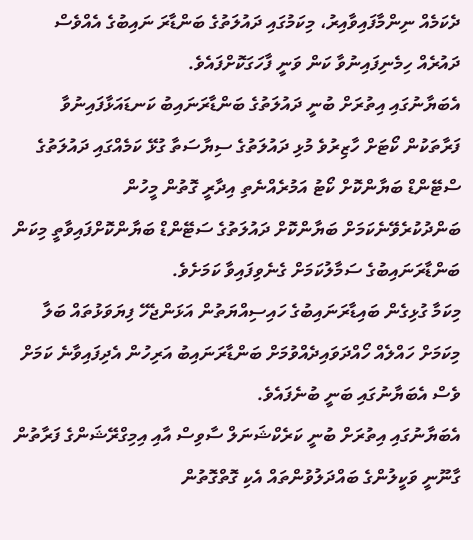ދެކަމެއް ނިންމާފައިވާއިރު، މިކަމުގައި ދައުލަތުގެ ބަންޑާރަ ނައިބުގެ އެއްވެސް ދައުރެއް ހިމެނިފައިނުވާ ކަން ވަނީ ފާހަގަކޮށްފައެވެ.
އެބަޔާނުގައި އިތުރަށް ބުނީ ދައުލަތުގެ ބަންޑާރަނައިބު ކަނޑައަޅާފައިނުވާ ފަރާތަކުން ކޯޓަށް ހާޒިރުވެ މުޅި ދައުލަތުގެ ސިޔާސަތާ ގުޅޭ ކަމެއްގައި ދައުލަތުގެ ސްޓޭންޑް ބަޔާންކޮށް ކޯޓު އަމުރެއްނެތި އިދާރީ ގޮތުން މީހުން ބަންދުކުރެވޭނެކަމަށް ބަޔާންކޮށް ދައުލަތުގެ ސަޓޭންޑް ބަޔާންކޮށްފައިވާތީ މިކަން ބަންޑާރަނައިބުގެ ސަމާލުކަމަށް ގެނެވިފައިވާ ކަމަށެވެ.
މިކަމާ ގުޅިގެން ބައިޑާރަނައިބުގެ ހައިސިއްޔަތުން އަޅަންޖެހޭ ފިޔަވަޅުތައް ބަލާ މިކަމަށް ހައްލެއް ހޯއްދަވައިދެއްވުމަށް ބަންޑާރަނައިބު އަރިހުން އެދިފައިވާނެ ކަމަށް ވެސް އެބަޔާނުގައި ބަނީ ބުނެފައެވެ.
އެބަޔާނުގައި އިތުރަށް ބުނީ ކަރެކްޝަނަލް ސާވިސް އާއި އިމިގްރޭޝަންގެ ފަރާތުން ގާނޫނީ ވަކީލުންގެ ބައްދަލުވުންތައް އެކި ގޮތްގޮތުން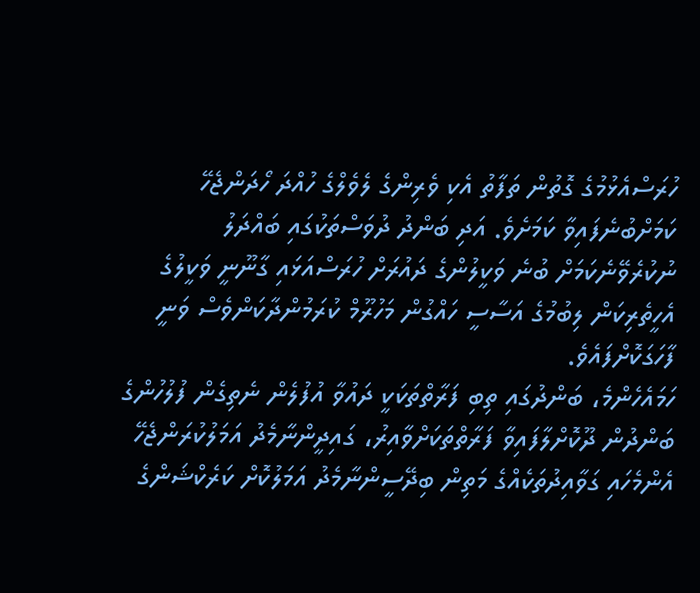ހުރަސްއެޅުމުގެ ގޮތުން ތަފާތު އެކި ވެރިންގެ ލެވެލްގެ ހުއްދަ ހޯދަންޖެހޭ ކަމަށްބުނެފައިވާ ކަމަށެވެ. އަދި ބަންދު ދުވަސްތަކުގައި ބައްދަލު ނުކުރެވޭނެކަމަށް ބުނެ ވަކީލުންގެ ދައުރަށް ހުރަސްއަޅައި ގާނޫނީ ވަކީލުގެ އެހީތެރިކަން ލިބުމުގެ އަސާސީ ހައްގުން މަހުރޫމް ކުރަމުންދާކަންވެސް ވަނީ ފާހަގަކޮށްފައެވެ.
ހަމައެހެންމެ، ބަންދުގައި ތިބި ފަރާތްތަކަކީ ދައުވާ އުފުލެން ނެތިގެން ފުލުހުންގެ ބަންދުން ދޫކޮށްލާފައިވާ ފަރާތްތަކަށްވާއިރު، ގައިދީންނާމެދު އަމަލުކުރަންޖެހޭ އެންމެހައި ގަވާއިދުތަކެއްގެ މަތިން ބިދޭސީންނާމެދު އަމަލުކޮށް ކަރެކްޝަންގެ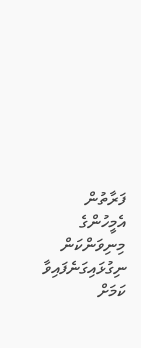ފަރާތުން އެމީހުންގެ މިނިވަންކަން ނިގުޅައިގަނެފައިވާ ކަމަށް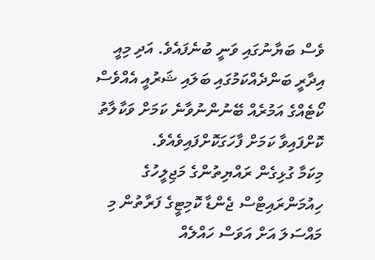ވެސް ބަޔާނުގައި ވަނީ ބުނެފައެވެ. އަދި މިއީ އިދާރީ ބަންދެއްކަމުގައި ބަލައި ޝަރުއީ އެއްވެސް ކޯޓެއްގެ އަމުރެއް ބޭނުންނުވާނެ ކަމަށް ވަކާލާތު ކޮށްފައިވާ ކަމަށް ފާހަގަކޮށްފައިވެއެވެ.
މިކަމާ ގުޅިގެން ރައްޔިތުންގެ މަޖިލީހުގެ ހިއުމަންރައިޓްސް ޖެންޑާ ކޮމިޓީގެ ފަރާތުން މި މައްސަލަ އަށް އަވަސް ހައްލެއް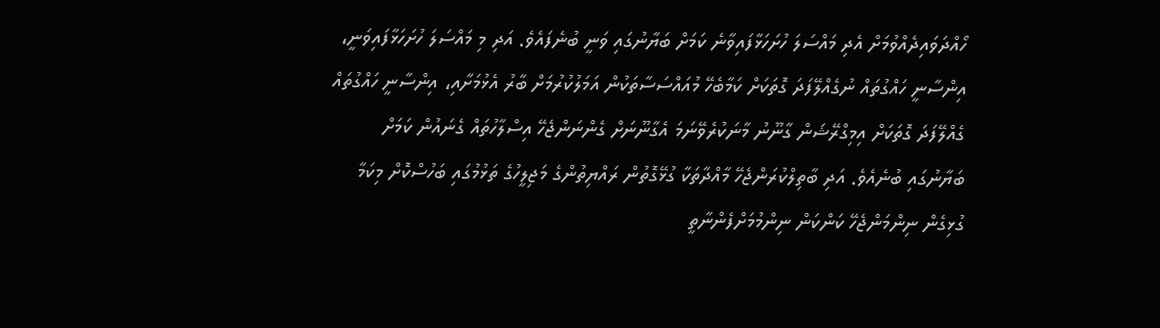ހޯއްދަވައިދެއްވުމަށް އެދި މައްސަލަ ހުށަހަޅާފައިވާނެ ކަމަށް ބަޔާނުގައި ވަނީ ބުނެފައެވެ. އަދި މި މައްސަލަ ހުށަހަޅާފައިވަނީ، އިންސާނީ ހައްގުތައް ނުގެއްލޭފަދަ ގޮތަކަށް ކަމާބެހޭ މުއައްސަސާތަކުން އަމަލުކުރުމަށް ބާރު އެޅުމަށާއި، އިންސާނީ ހައްގުތައް ގެއްލޭފަދަ ގޮތަކަށް އިމިގްރޭޝަން ގާނޫނު މާނަކުރެވޭނަމަ އެގާނޫނަށް ގެންނަންޖެހޭ އިސްލާހުތައް ގެނައުން ކަމަށް ބަޔާނުގައި ބުނެއެވެ. އަދި ބާތިލްކުރަންޖެހޭ މާއްދާތަކާ ގުޅޭގޮތުން ރައްޔިތުންގެ މަޖިލީހުގެ ތަޅުމުގައި ބަހުސްކޮށް މިކަމާ ގުޅިގެން ނިންމަންޖެހޭ ކަންކަން ނިންމުމަށްފެންނާތީ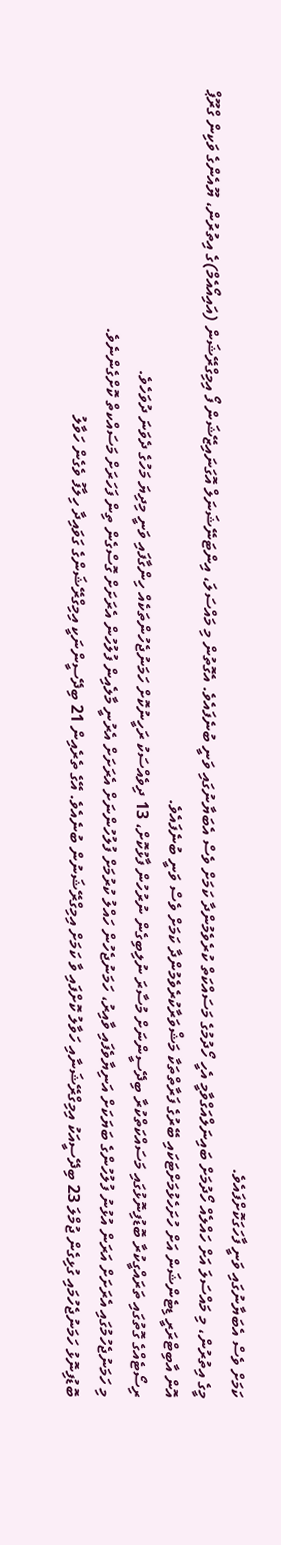ކަމަށް ވެސް އެބަޔާނުގައި ވަނީ ފާހަގަކޮށްފައެވެ.
މީގެ އިތުރުން، މި މައްސަލަ އަށް ހައްލެއް ހޯދުމަށް ބައިނަލްއަގްވާމީ އެހީ ހޯދުމުގެ މަސައްކަތް ކުރެވެމުންދާ ކަމަށް ވެސް އެބަޔާނުގައި ވަނީ ބުނެފައެވެ. އެގޮތުން މި މައްސަލަ، އިންޓަނޭޝަނަލް އޮގަނައިޒޭޝަން ފޯ އިމިގްރޭޝަން (އައިއޯއެމް)ގެ އިތުރުން، ޔޫއެންގެ ވަކިން ގްރޫޕް އޮން އާބިޓްރަރީ ޑިޓެންޝަން އަށް ހުށަހެޅުމަށްޓަކައި ބޭރުގެ ފަރާތްތަކާ މަޝްވަރާކުރެވެމުންދާ ކަމަށް ވެސް ވަނީ ބުނެފައެވެ.
ރިސޯޓެއްގެ ގޮތުގައި ތަރައްގީކުރާ ބޮޑުފިނޮޅުގައި މަސައްކަތްކުރާ ބިދޭސީންނަށް މުސާރަ ނުލިބިގެން ނުރުހުން ފާޅުކޮށް، 13 ދިވެއްސަކު ރަހީނުކޮށް ހަމަނުޖެހުންތަކެއް ހިންގާފައި ވަނީ މިދިޔަ މަހުގެ ދެވަނަ ދުވަހެވެ.
މި ހަމަނުޖެހުމުގައި އެރަށަށް އަރަން އުޅުނު ފުލުހުންގެ ބަޔަކަށް އަނިޔާވެފައި ވާއިރު، ހަމަނުޖެހުން ހައްލު ކުރުމަށް ފުލުހުންނަށް އެރަށަށް އެރުނީ މާލެއިން ފުލުހުން އެރަށަށް ގޮސްގެން ތިން ފަހަރަށް މަސައްކތް ކޮށްގެންނެވެ.
ބޮޑުފިނޮޅު ހަމަނުޖެހުމައި ގުޅިގެން ޖުމްލަ 23 ބިދޭސީއަކު އިމިގްރޭޝަނާއި ހަވާލު ކޮށްފައި ވާ ކަމަށް އިމިގްރޭޝަނުން ބުނެއެވެ. އޭގެ ތެރެއިން 21 ބިދޭސީންނަކީ އިމިގްރޭޝަންގެ ގަވައިދާ ހިލާފު ވެގެން ހަވާލު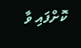ކޮށްފައި ވާ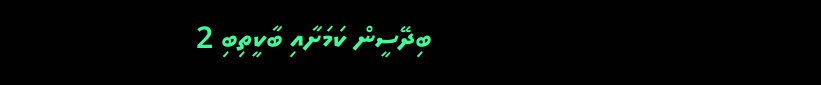ބިދޭސީން ކަމަށާއި ބާކީތިބި 2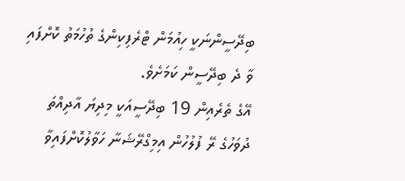ބިދޭސީންނަކީ ހިއުމަން ޓްރެފިކިންގެ ތުހުމަތު ކޮށްފައި ވާ ދެ ބިދޭސީން ކަމަށެވެ.
އޭގެ ތެރެއިން 19 ބިދޭސީއަކީ މިދިޔަ އާދިއްތަ ދުވަހުގެ ރޭ ފުލުހުން އިމިގްރޭޝަނާ ހަވާލުކޮށްފައިވާ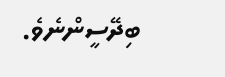ބިދޭސީންނެވެ.